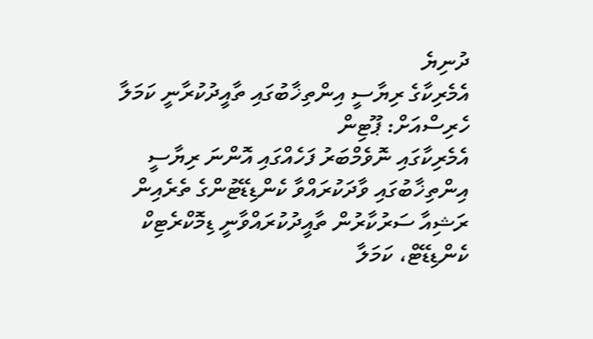ދުނިޔެ
އެމެރިކާގެ ރިޔާސީ އިންތިޚާބުގައި ތާއީދުކުރާނީ ކަމަލާ ހެރިސްއަށް: ޕޫޓިން
އެމެރިކާގައި ނޮވެމްބަރު ފަހެއްގައި އޮންނަ ރިޔާސީ އިންތިޚާބުގައި ވާދަކުރައްވާ ކެންޑިޑޭޓުންގެ ތެރެއިން ރަޝިއާ ސަރުކާރުން ތާއީދުކުރައްވާނީ ޑިމޮކްރެޓިކް ކެންޑިޑޭޓް، ކަމަލާ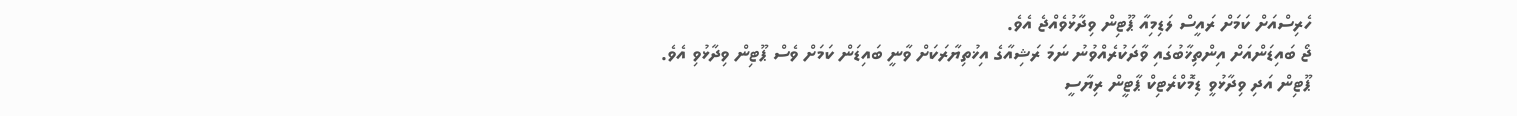ހެރިސްއަށް ކަމަށް ރައީސް ލަޑިމިއާ ޕޫޓިން ވިދާޅުވެއްޖެ އެވެ.
ޖޯ ބައިޑަންއަށް އިންތިޚާބުގައި ވާދަކުރެއްވުނު ނަމަ ރަޝިއާގެ އިޚުތިޔާރަކަށް ވާނީ ބައިޑަން ކަމަށް ވެސް ޕޫޓިން ވިދާޅުވި އެވެ.
ޕޫޓިން އަދި ވިދާޅުވީ ޑިމޮކްރެޓިކް ޕާޓީން ރިޔާސީ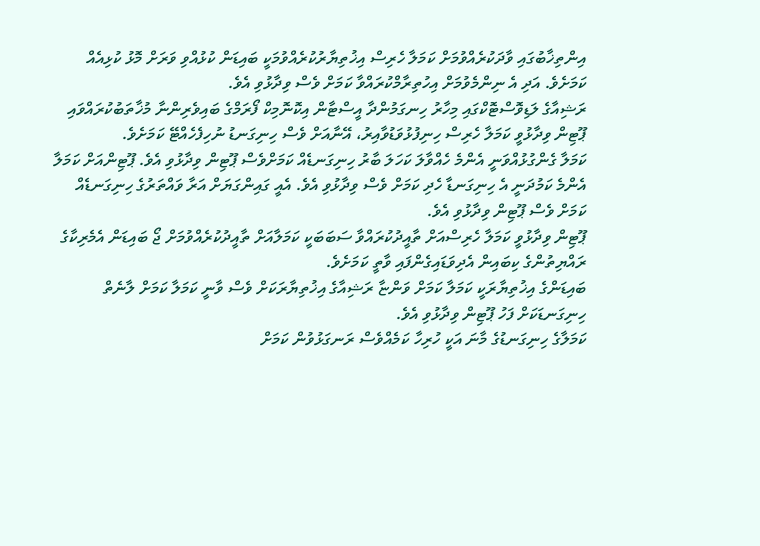އިންތިޚާބުގައި ވާދަކުރެއްވުމަށް ކަމަލާ ހެރިސް އިޚުތިޔާރުކުރެއްވުމަކީ ބައިޑަން ކުޅުއްވި ވަރަށް މޮޅު ކުޅިއެއް ކަމަށެވެ. އަދި އެ ނިންމެވުމަށް އިހުތިރާމްކުރައްވާ ކަމަށް ވެސް ވިދާޅުވި އެވެ.
ރަޝިއާގެ ލަޑިވޮސްޓޮކްގައި މިހާރު ހިނގަމުންދާ އީސްޓާން އިކޮނޮމިކް ފޯރަމްގެ ބައިވެރިންނާ މުޚާތަބުކުރައްވައި ޕޫޓިން ވިދާޅުވީ ކަމަލާ ހެރިސް ހިނިފުޅުވަޑުވާއިރު، އޭނާއަށް ވެސް ހިނިގަނޑު ނުހިފެހެއްޓޭ ކަމަށެވެ.
ކަމަލާ ގެންގުޅުއްވަނީ އެންމެ ހެއްވާލަ ކަހަލަ ބާރު ހިނިގަނޑެއް ކަމަށްވެސް ޕޫޓިން ވިދާޅުވި އެވެ. ޕޫޓިންއަށް ކަމަލާ އެންމެ ކަމުދަނީ އެ ހިނިގަނޑާ ހެދި ކަމަށް ވެސް ވިދާޅުވި އެވެ. އެއީ ގައިންގަޔަށް އަރާ ވައްތަރުގެ ހިނިގަނޑެއް ކަމަށް ވެސް ޕޫޓިން ވިދާޅުވި އެވެ.
ޕޫޓިން ވިދާޅުވީ ކަމަލާ ހެރިސްއަށް ތާއީދުކުރައްވާ ސަބަބަކީ ކަމަލާއަށް ތާއީދުކުރެއްވުމަށް ޖޯ ބައިޑަން އެމެރިކާގެ ރައްޔިތުންގެ ކިބައިން އެދިވަޑައިގެންފައި ވާތީ ކަމަށެވެ.
ބައިޑަންގެ އިޚުތިޔާރަކީ ކަމަލާ ކަމަށް ވަންޏާ ރަޝިއާގެ އިޚުތިޔާރަކަށް ވެސް ވާނީ ކަމަލާ ކަމަށް ލާނެތް ހިނިގަނޑަކަށް ފަހު ޕޫޓިން ވިދާޅުވި އެވެ.
ކަމަލާގެ ހިނިގަނޑުގެ މާނަ އަކީ ހުރިހާ ކަމެއްވެސް ރަނގަޅުވުން ކަމަށް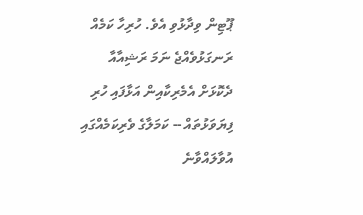ޕޫޓިން ވިދާޅުވި އެވެ. ހުރިހާ ކަމެއް ރަނގަޅުވެއްޖެ ނަމަ ރަޝިއާއާ ދެކޮޅަށް އެމެރިކާއިން އަޅާފައި ހުރި ފިޔަވަޅުތައް -- ކަމަލާގެ ވެރިކަމެއްގައި އުވާލައްވާނެ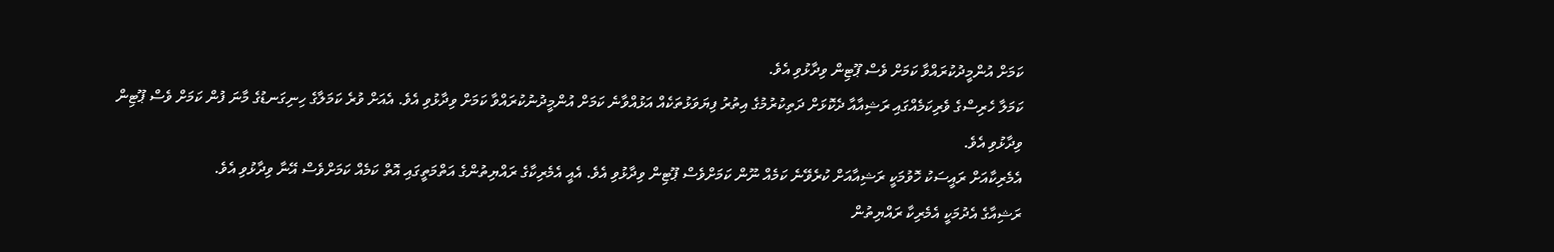ކަމަށް އުންމީދުކުރައްވާ ކަމަށް ވެސް ޕޫޓިން ވިދާޅުވި އެވެ.
ކަމަލާ ހެރިސްގެ ވެރިކަމެއްގައި ރަޝިއާއާ ދެކޮޅަށް ދަތިކުރުމުގެ އިތުރު ފިޔަވަޅުތަކެއް އަޅުއްވާނެ ކަމަށް އުންމީދުނުކުރައްވާ ކަމަށް ވިދާޅުވި އެވެ. އެއަށް ވުރެ ކަމަލާގެ ހިނިގަނޑުގެ މާނަ ފުން ކަމަށް ވެސް ޕޫޓިން ވިދާޅުވި އެވެ.
އެމެރިކާއަށް ރައީސަކު ހޮވުމަކީ ރަޝިއާއަށް ކުރެވޭނެ ކަމެއް ނޫން ކަމަށްވެސް ޕޫޓިން ވިދާޅުވި އެވެ. އެއީ އެމެރިކާގެ ރައްޔިތުންގެ އަތްމަތީގައި އޮތް ކަމެއް ކަމަށްވެސް އޭނާ ވިދާޅުވި އެވެ.
ރަޝިއާގެ އެދުމަކީ އެމެރިކާ ރައްޔިތުން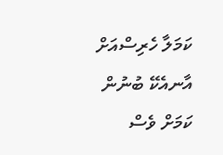ކަމަލާ ހެރިސްއަށް އާނއެކޭ ބުނުން ކަމަށް ވެސް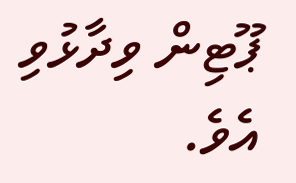ޕޫޓިން ވިދާޅުވި އެވެ.